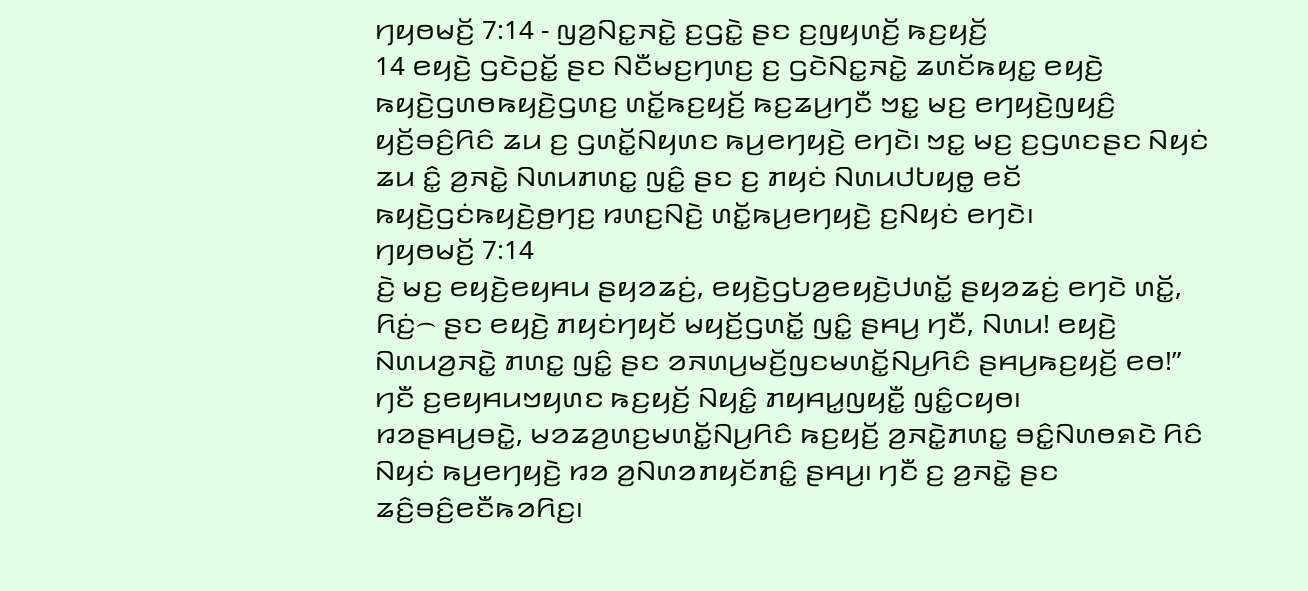ꤚꤟꤥꤗꤢꤩ꤬ 7:14 - ꤜꤤ꤬ꤡꤢ꤭ꤏꤢꤧ꤭ ꤢ꤬ꤞꤢꤧ꤭ ꤔꤢ ꤢ꤬ꤜꤟꤛꤢꤩ꤬ ꤒꤢ꤬ꤟꤢꤩ꤬
14 ꤕꤟꤢꤧ꤬ ꤞꤢꤧꤑꤢꤩ꤭ ꤔꤢ ꤡꤢꤪꤗꤢ꤬ꤚꤛꤢ꤬ ꤢ꤬ ꤞꤢꤧꤡꤢ꤭ꤏꤢꤧ꤭ ꤘꤛꤢꤩꤒꤟꤢ꤭ ꤕꤟꤢꤧ꤬ ꤒꤟꤢꤧ꤬ꤞꤛꤥꤒꤟꤢꤧ꤬ꤞꤛꤢ꤬ ꤛꤢꤩ꤭ꤒꤢ꤬ꤟꤢꤩ꤬ ꤒꤢ꤬ꤘꤣ꤬ꤚꤢꤪ ꤠꤢ꤭ ꤗꤢ꤬ ꤕꤚꤟꤢꤧ꤬ꤜꤟꤢꤨ꤬ ꤟꤢꤩ꤬ꤋꤢꤨ꤬ꤖꤢꤨ ꤘꤣ ꤢ꤬ ꤞꤛꤢꤩ꤭ꤡꤟꤛꤢ ꤒꤣ꤬ꤕꤚꤟꤢꤧ꤬ ꤕꤚꤢꤧ꤯ ꤠꤢ꤭ ꤗꤢ꤬ ꤢ꤬ꤞꤛꤢꤔꤢ ꤡꤟꤢꤦ ꤘꤣ ꤢꤨ꤭ ꤤ꤬ꤏꤢꤧ꤭ ꤡꤛꤣꤊꤛꤢ꤭ ꤜꤢꤨ꤭ ꤔꤢ ꤢ꤬ ꤊꤟꤢꤦ ꤡꤛꤣꤓꤝꤟꤥ꤭ ꤕꤢꤩ ꤒꤟꤢꤧ꤬ꤞꤢꤦꤒꤟꤢꤧ꤬ꤥ꤬ꤚꤢ꤬ ꤙꤛꤢ꤬ꤡꤢꤧ꤬ ꤛꤢꤩ꤭ꤒꤣ꤬ꤕꤚꤟꤢꤧ꤬ ꤢ꤬ꤡꤟꤢꤦ ꤕꤚꤢꤧ꤯
ꤚꤟꤥꤗꤢꤩ꤬ 7:14
ꤢꤧ꤬ ꤗꤢ꤬ ꤕꤟꤢꤧ꤬ꤕꤟꤌꤣ ꤔꤟꤤꤘꤢꤦ꤬, ꤕꤟꤢꤧ꤬ꤞꤝꤤ꤬ꤕꤟꤢꤧ꤬ꤓꤛꤢꤩ꤭ ꤔꤟꤤꤘꤢꤦ꤬ ꤕꤚꤢꤧ ꤛꤢꤩ꤭, ꤖꤢꤦ꤬꤮ ꤔꤢ ꤕꤟꤢꤧ꤬ ꤊꤟꤢꤦꤚꤟꤢꤩ ꤗꤟꤢꤩ꤬ꤞꤛꤢꤩ꤭ ꤜꤢꤨ꤭ ꤔꤌꤣ꤬ ꤚꤢꤪ, ꤡꤛꤣ! ꤕꤟꤢꤧ꤬ ꤡꤛꤣꤤ꤬ꤏꤢꤧ꤭ ꤊꤛꤢ꤭ ꤜꤢꤨ꤭ ꤔꤢ ꤤꤏꤛꤣ꤬ꤗꤢꤩ꤬ꤜꤢꤗꤛꤢꤩ꤭ꤡꤣ꤬ꤖꤢꤨ ꤔꤌꤣ꤬ꤒꤢ꤬ꤟꤢꤩ꤬ ꤕꤥ!” ꤚꤢꤪ ꤢ꤬ꤕꤟꤌꤣꤠꤟꤛꤢ ꤒꤢ꤬ꤟꤢꤩ꤬ ꤡꤟꤢꤨ꤭ ꤊꤟꤌꤣ꤭ꤜꤟꤢꤪ꤭ ꤜꤢꤨ꤭ꤍꤟꤥ꤯
ꤙꤤꤔꤌꤣ꤬ꤋꤢꤧ꤭, ꤗꤤꤘꤤ꤬ꤛꤢ꤬ꤗꤛꤢꤩ꤭ꤡꤣ꤬ꤖꤢꤨ ꤒꤢ꤬ꤟꤢꤩ꤬ ꤤ꤬ꤏꤢꤧ꤭ꤊꤛꤢ꤭ ꤋꤢꤨ꤭ꤡꤛꤥꤎꤢꤧ ꤖꤢꤨ ꤡꤟꤢꤦ ꤒꤣ꤬ꤕꤚꤟꤢꤧ꤬ ꤙꤤ ꤤ꤬ꤡꤛꤤꤊꤟꤢꤩꤊꤢꤨ꤭ ꤔꤌꤣ꤬꤯ ꤚꤢꤪ ꤢ꤬ ꤤ꤬ꤏꤢꤧ꤭ ꤔꤢ ꤘꤢꤨ꤬ꤋꤢꤨ꤬ꤕꤢꤪꤒꤤꤖꤢ꤬꤯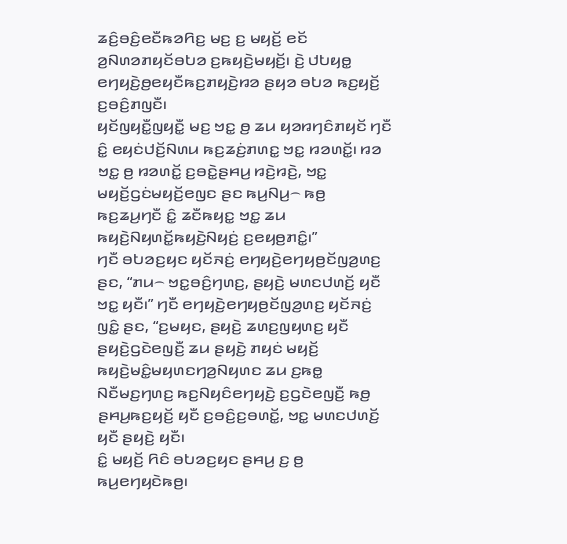ꤘꤢꤨ꤬ꤋꤢꤨ꤬ꤕꤢꤪꤒꤤꤖꤢ꤬ ꤗꤢ꤬ ꤢ꤬ ꤗꤟꤢꤩ꤬ ꤕꤢꤩ ꤤ꤬ꤡꤛꤤꤊꤟꤢꤩꤋꤝꤤ ꤢ꤬ꤒꤟꤢꤧ꤬ꤗꤟꤢꤩ꤬꤯ ꤢꤧ꤬ ꤓꤝꤟꤥ꤭ ꤕꤚꤟꤢꤧ꤬ꤥ꤬ꤕꤟꤢꤪꤒꤢ꤬ꤊꤟꤢꤧ꤬ꤙꤤ ꤔꤟꤤ ꤋꤝꤤ ꤒꤢ꤬ꤟꤢꤩ꤬ ꤢ꤬ꤋꤢꤨ꤬ꤊꤜꤢꤪ꤯
ꤟꤢꤩꤜꤟꤢꤪ꤭ꤜꤟꤢꤪ꤭ ꤗꤢ꤬ ꤠꤢ꤭ ꤥ꤬ ꤘꤣ ꤟꤤꤙꤚꤢꤨꤊꤟꤢꤩ ꤚꤢꤪ ꤢꤨ꤭ ꤕꤟꤢꤦꤓꤢꤩ꤬ꤡꤛꤣ ꤒꤢ꤬ꤘꤢꤦ꤬ꤊꤛꤢ꤭ ꤠꤢ꤭ ꤙꤤꤛꤢꤩ꤭꤯ ꤙꤤ ꤠꤢ꤭ ꤥ꤬ ꤙꤤꤛꤢꤩ꤭ ꤢ꤬ꤋꤢꤧ꤭ꤔꤌꤣ꤬ ꤙꤢꤧ꤬ꤙꤢꤧ꤬, ꤠꤢ꤭ ꤗꤟꤢꤩ꤬ꤞꤢꤦꤗꤟꤢꤩ꤬ꤕꤜꤢ ꤔꤢ ꤒꤣ꤬ꤡꤣ꤬꤮ ꤒꤥ꤬ ꤒꤢ꤬ꤘꤣ꤬ꤚꤢꤪ ꤢꤨ꤭ ꤘꤢꤪꤒꤟꤢ꤭ ꤠꤢ꤭ ꤘꤣ ꤒꤟꤢꤧ꤬ꤡꤟꤛꤢꤩ꤭ꤒꤟꤢꤧ꤬ꤡꤟꤢꤦ꤬ ꤢ꤬ꤕꤟꤥ꤬ꤊꤢꤨ꤭꤯”
ꤚꤢꤪ ꤋꤝꤤꤢ꤬ꤟꤢ ꤟꤢꤩꤏꤢꤦ꤬ ꤕꤚꤟꤢꤧ꤬ꤕꤚꤟꤥ꤬ꤢꤩꤜꤤ꤬ꤛꤢ꤬ ꤔꤢ, “ꤊꤣ꤮ ꤠꤢ꤭ꤋꤢꤨ꤬ꤚꤛꤢ꤬, ꤔꤟꤢꤧ꤬ ꤗꤛꤢꤓꤛꤢꤩ꤬ ꤟꤢꤪ ꤠꤢ꤭ ꤟꤢꤪ꤯” ꤚꤢꤪ ꤕꤚꤟꤢꤧ꤬ꤕꤚꤟꤥ꤬ꤢꤩꤜꤤ꤬ꤛꤢ꤬ ꤟꤢꤩꤏꤢꤦ꤬ ꤜꤢꤨ꤭ ꤔꤢ, “ꤢ꤬ꤗꤟꤢ, ꤔꤟꤢꤧ꤬ ꤘꤛꤢ꤬ꤜꤟꤛꤢ꤬ ꤟꤢꤪ ꤔꤟꤢꤧ꤬ꤞꤢꤧꤕꤜꤢꤪ꤬ ꤘꤣ ꤔꤟꤢꤧ꤬ ꤊꤟꤢꤦ ꤗꤟꤢꤩ꤬ ꤒꤟꤢꤧ꤬ꤗꤢꤨ꤭ꤗꤟꤛꤢꤚꤤ꤬ꤡꤟꤛꤢ ꤘꤣ ꤢ꤬ꤒꤥ꤭ ꤡꤢꤪꤗꤢ꤬ꤚꤛꤢ꤬ ꤒꤢ꤬ꤡꤟꤢꤨꤕꤚꤟꤢꤧ꤬ ꤢ꤬ꤞꤢꤧꤕꤜꤢꤪ꤬ ꤒꤥ꤬ ꤔꤌꤣ꤬ꤒꤢ꤬ꤟꤢꤩ꤬ ꤟꤢꤪ ꤢ꤬ꤋꤢꤨ꤬ꤢ꤬ꤋꤛꤢꤩ꤭, ꤠꤢ꤭ ꤗꤛꤢꤓꤛꤢꤩ꤬ ꤟꤢꤪ ꤔꤟꤢꤧ꤬ ꤟꤢꤪ꤯
ꤢꤨ꤭ ꤗꤟꤢꤩ꤬ ꤖꤢꤨ ꤋꤝꤤꤢ꤬ꤟꤢ ꤔꤌꤣ꤬ ꤢ꤬ ꤥ꤬ ꤒꤣ꤬ꤕꤚꤟꤢꤧꤒꤥ꤬꤯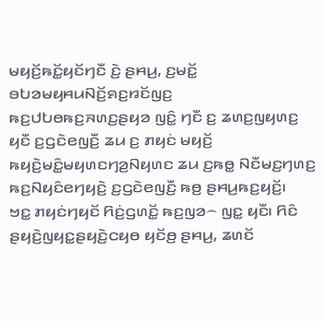ꤗꤟꤢꤩ꤬ꤒꤢꤩ꤭ꤟꤢꤩꤚꤢꤪ ꤢꤧ꤬ ꤔꤌꤣ꤬, ꤢ꤬ꤗꤢꤩ꤭ ꤋꤝꤤꤗꤟꤌꤣꤡꤢꤩ꤬ꤎꤢ꤬ꤙꤢꤩꤜꤢ꤬ ꤒꤢ꤬ꤓꤝꤥꤒꤢ꤬ꤏꤛꤢ꤬ꤔꤟꤤ ꤜꤢꤨ꤭ ꤚꤢꤪ ꤢ꤬ ꤘꤛꤢ꤬ꤜꤟꤛꤢ꤬ ꤟꤢꤪ ꤢ꤬ꤞꤢꤧꤕꤜꤢꤪ꤬ ꤘꤣ ꤢ꤬ ꤊꤟꤢꤦ ꤗꤟꤢꤩ꤬ ꤒꤟꤢꤧ꤬ꤗꤢꤨ꤭ꤗꤟꤛꤢꤚꤤ꤬ꤡꤟꤛꤢ ꤘꤣ ꤢ꤬ꤒꤥ꤭ ꤡꤢꤪꤗꤢ꤬ꤚꤛꤢ꤬ ꤒꤢ꤬ꤡꤟꤢꤨꤕꤚꤟꤢꤧ꤬ ꤢ꤬ꤞꤢꤧꤕꤜꤢꤪ꤬ ꤒꤥ꤬ ꤔꤌꤣ꤬ꤒꤢ꤬ꤟꤢꤩ꤬꤯
ꤠꤢ꤭ ꤊꤟꤢꤦꤚꤟꤢꤩ ꤖꤢꤦ꤬ꤞꤛꤢꤩ꤭ ꤒꤢ꤬ꤜꤤ꤮ ꤜꤢ꤭ ꤟꤢꤪ꤯ ꤖꤢꤨ ꤔꤟꤢꤧ꤬ꤜꤟꤢ꤭ꤔꤟꤢꤧ꤬ꤍꤟꤥ ꤟꤢꤩꤥ꤬ ꤔꤌꤣ꤬, ꤘꤛꤢꤩ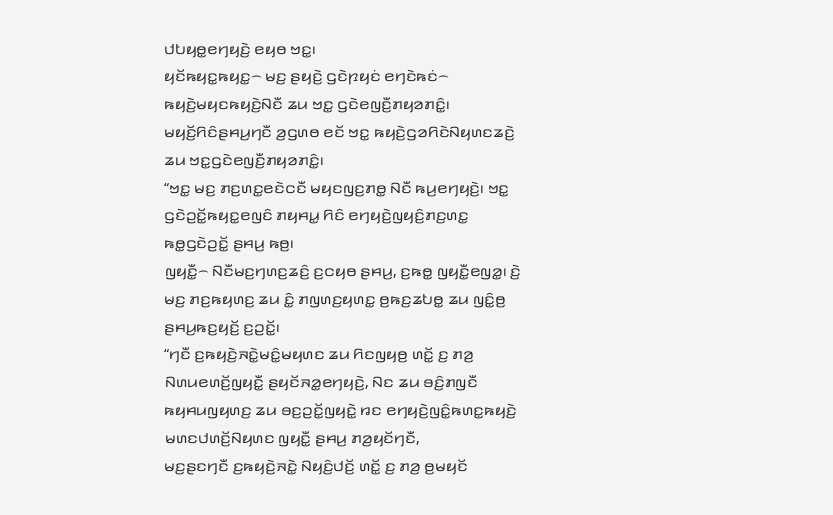ꤓꤝꤟꤥ꤭ꤕꤚꤟꤢꤧ꤬ ꤕꤟꤥ ꤠꤢ꤭꤯
ꤟꤢꤩꤒꤟꤢ꤭ꤒꤟꤢ꤭꤮ ꤗꤢ꤬ ꤔꤟꤢꤧ꤬ ꤞꤢꤧꤐꤟꤢꤦ ꤕꤚꤢꤧꤒꤢꤦ꤮ ꤒꤟꤢꤧ꤬ꤗꤟꤢꤒꤟꤢꤧ꤬ꤡꤢꤪ ꤘꤣ ꤠꤢ꤭ ꤞꤢꤧꤕꤜꤢꤪ꤬ꤊꤟꤤꤊꤢꤨ꤭꤯ ꤗꤟꤢꤩ꤬ꤖꤢꤨꤔꤌꤣ꤬ꤚꤢꤪ ꤤ꤬ꤞꤛꤥ ꤕꤢꤩ ꤠꤢ꤭ ꤒꤟꤢꤧ꤬ꤞꤤꤖꤢꤧꤡꤟꤛꤢꤘꤢꤧ꤬ ꤘꤣ ꤠꤢ꤭ꤞꤢꤧꤕꤜꤢꤪ꤬ꤊꤟꤤꤊꤢꤨ꤭꤯
“ꤠꤢ꤭ ꤗꤢ꤬ ꤊꤢ꤬ꤛꤢ꤭ꤕꤢꤧꤍꤢꤪ ꤗꤟꤢꤜꤢ꤬ꤊꤥ꤭ ꤡꤢꤪ ꤒꤣ꤬ꤕꤚꤟꤢꤧ꤬꤯ ꤠꤢ꤭ ꤞꤢꤧꤑꤢꤩ꤭ꤒꤟꤢ꤭ꤕꤜꤢꤨ ꤊꤟꤌꤣ꤭ ꤖꤢꤨ ꤕꤚꤟꤢꤧ꤬ꤜꤟꤢꤨ꤬ꤊꤢ꤬ꤛꤢ꤭ ꤒꤥ꤭ꤞꤢꤧꤑꤢꤩ꤭ ꤔꤌꤣ꤬ ꤒꤥ꤬꤯
ꤜꤟꤢꤪ꤭꤮ ꤡꤢꤪꤗꤢ꤬ꤚꤛꤢ꤬ꤘꤢꤨ꤬ ꤢ꤬ꤍꤟꤥ ꤔꤌꤣ꤬, ꤢ꤬ꤒꤥ꤭ ꤜꤟꤢꤪ꤭ꤕꤜꤤ꤭꤯ ꤢꤧ꤬ ꤗꤢ꤬ ꤊꤢ꤬ꤒꤟꤛꤢ꤬ ꤘꤣ ꤢꤨ꤭ ꤊꤜꤛꤢ꤬ꤟꤛꤢ꤭ ꤥ꤬ꤒꤢ꤬ꤘꤝꤥ꤭ ꤘꤣ ꤜꤢꤨ꤭ꤥ꤬ ꤔꤌꤣ꤬ꤒꤢ꤬ꤟꤢꤩ꤬ ꤢ꤬ꤑꤢꤩ꤭꤯
“ꤚꤢꤪ ꤢ꤬ꤒꤟꤢꤧ꤬ꤏꤢꤧ꤭ꤗꤢꤨ꤭ꤗꤟꤛꤢ ꤘꤣ ꤖꤢꤜꤟꤥ꤬ ꤛꤢꤩ꤭ ꤢ꤬ ꤊꤤ꤬ ꤡꤛꤣꤕꤛꤢꤩ꤬ꤜꤟꤢꤪ꤭ ꤔꤟꤢꤩꤏꤤ꤭ꤕꤚꤟꤢꤧ꤬, ꤡꤢ ꤘꤣ ꤋꤢꤨ꤬ꤊꤜꤢꤪ ꤒꤟꤌꤣꤜꤟꤛꤢ꤬ ꤘꤣ ꤋꤢ꤬ꤑꤢꤩ꤭ꤜꤟꤢꤧ꤭ ꤙꤢ ꤕꤚꤟꤢꤧ꤬ꤜꤢꤨ꤭ꤒꤛꤢ꤭ꤒꤟꤢꤧ꤬ ꤗꤛꤢꤓꤛꤢꤩ꤬ꤡꤟꤛꤢ ꤜꤟꤢꤪ꤭ ꤔꤌꤣ꤬ ꤊꤤ꤬ꤟꤢꤩꤚꤢꤪ,
ꤗꤢ꤬ꤔꤢꤚꤢꤪ ꤢ꤬ꤒꤟꤢꤧ꤬ꤏꤢꤧ꤭ ꤡꤟꤢꤨ꤬ꤓꤢꤩ꤬ ꤛꤢꤩ꤭ ꤢ꤬ ꤊꤤ꤬ ꤥ꤬ꤗꤟꤢꤩ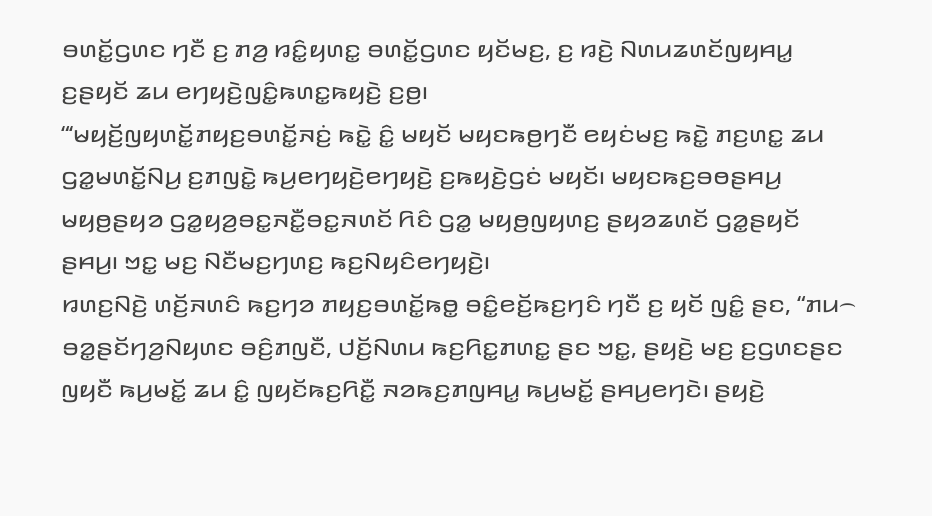ꤋꤛꤢꤩ꤭ꤞꤛꤢ ꤚꤢꤪ ꤢ꤬ ꤊꤤ꤬ ꤙꤢꤨ꤭ꤟꤛꤢ꤭ ꤋꤛꤢꤩ꤭ꤞꤛꤢ ꤟꤢꤩꤗꤢ꤬, ꤢ꤬ ꤙꤢꤧ꤬ ꤡꤛꤣꤘꤛꤢꤩꤜꤟꤌꤣ꤭ ꤢ꤬ꤔꤟꤢꤩ ꤘꤣ ꤕꤚꤟꤢꤧ꤬ꤜꤢꤨ꤭ꤒꤛꤢ꤭ꤒꤟꤢꤧ꤬ ꤢ꤬ꤥ꤬꤯
“‘ꤗꤟꤢꤩ꤬ꤜꤟꤛꤢꤩ꤭ꤊꤟꤢ꤬ꤋꤛꤢꤩ꤭ꤏꤢꤦ꤬ ꤒꤢꤧ꤭ ꤢꤨ꤭ ꤗꤟꤢꤩ ꤗꤟꤢꤒꤥ꤬ꤚꤢꤪ ꤕꤟꤢꤦꤗꤢ꤬ ꤒꤢꤧ꤭ ꤊꤢ꤬ꤛꤢ꤭ ꤘꤣ ꤞꤤ꤭ꤗꤛꤢꤩ꤭ꤡꤣ꤬ ꤢ꤬ꤊꤜꤢꤧ꤭ ꤒꤣ꤬ꤕꤚꤟꤢꤧ꤬ꤕꤚꤟꤢꤧ꤬ ꤢ꤬ꤒꤟꤢꤧ꤬ꤞꤢꤦ ꤗꤟꤢꤩ꤯ ꤗꤟꤢꤒꤢ꤬ꤋꤥꤔꤌꤣ꤬ ꤗꤟꤥ꤬ꤔꤟꤤ ꤞꤤ꤭ꤟꤤ꤬ꤋꤢ꤭ꤏꤢꤪ꤭ꤋꤢ꤭ꤏꤛꤢꤩ ꤖꤢꤨ ꤞꤤ꤭ ꤗꤟꤥ꤬ꤜꤟꤛꤢ꤬ ꤔꤟꤤꤘꤛꤢꤩ ꤞꤤ꤭ꤔꤟꤢꤩ ꤔꤌꤣ꤬꤯ ꤠꤢ꤭ ꤗꤢ꤬ ꤡꤢꤪꤗꤢ꤬ꤚꤛꤢ꤬ ꤒꤢ꤬ꤡꤟꤢꤨꤕꤚꤟꤢꤧ꤬꤯
ꤙꤛꤢ꤬ꤡꤢꤧ꤬ ꤛꤢꤩ꤬ꤏꤛꤢꤨ ꤒꤢ꤬ꤚꤤ ꤊꤟꤢ꤬ꤋꤛꤢꤩ꤭ꤒꤥ꤭ ꤋꤢꤨ꤭ꤕꤢꤩ꤬ꤒꤢ꤬ꤚꤢꤨ ꤚꤢꤪ ꤢ꤬ ꤟꤢꤩ ꤜꤢꤨ꤭ ꤔꤢ, “ꤊꤣ꤮ ꤋꤤ꤭ꤔꤢꤩꤚꤤ꤬ꤡꤟꤛꤢ ꤋꤢꤨ꤬ꤊꤜꤢꤪ, ꤓꤢꤩ꤬ꤡꤛꤣ ꤒꤢ꤬ꤖꤢ꤭ꤊꤛꤢ꤭ ꤔꤢ ꤠꤢ꤭, ꤔꤟꤢꤧ꤬ ꤗꤢ꤬ ꤢ꤬ꤞꤛꤢꤔꤢ ꤜꤟꤢꤪ ꤒꤣ꤬ꤗꤢꤩ꤭ ꤘꤣ ꤢꤨ꤭ ꤜꤟꤢꤩꤒꤢ꤬ꤖꤢꤪ꤭ ꤏꤤꤒꤢ꤬ꤊꤜꤌꤣ꤭ ꤒꤣ꤬ꤗꤢꤩ꤭ ꤔꤌꤣ꤬ꤕꤚꤢꤧ꤯ ꤔꤟꤢꤧ꤬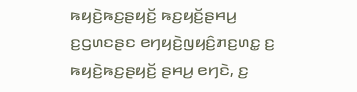ꤒꤟꤢꤧ꤬ꤒꤢ꤬ꤔꤟꤢꤩ꤬ ꤒꤢ꤬ꤟꤢꤩ꤬ꤔꤌꤣ꤬ ꤢ꤬ꤞꤛꤢꤔꤢ ꤕꤚꤟꤢꤧ꤬ꤜꤟꤢꤨ꤬ꤊꤢ꤬ꤛꤢ꤭ ꤢ꤬ ꤒꤟꤢꤧ꤬ꤒꤢ꤬ꤔꤟꤢꤩ꤬ ꤔꤌꤣ꤬ ꤕꤚꤢꤧ, ꤢ꤬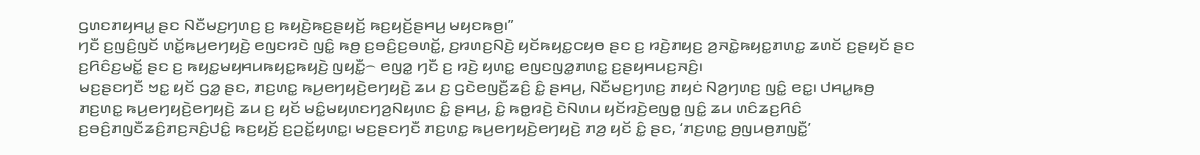ꤞꤛꤢꤊꤟꤌꤣ꤭ ꤔꤢ ꤡꤢꤪꤗꤢ꤬ꤚꤛꤢ꤬ ꤢ꤬ ꤒꤟꤢꤧ꤬ꤒꤢ꤬ꤔꤟꤢꤩ꤬ ꤒꤢ꤬ꤟꤢꤩ꤬ꤔꤌꤣ꤬ ꤗꤟꤢꤒꤥ꤬꤯”
ꤚꤢꤪ ꤢ꤬ꤜꤢꤨ꤬ꤜꤢꤩ ꤛꤢꤩ꤭ꤒꤣ꤬ꤕꤚꤟꤢꤧ꤬ ꤕꤜꤢꤙꤢꤧ ꤜꤢꤨ꤭ ꤒꤥ꤬ ꤢ꤬ꤋꤢꤨ꤬ꤢ꤬ꤋꤛꤢꤩ꤭, ꤢ꤬ꤙꤛꤢ꤬ꤡꤢꤧ꤬ ꤟꤢꤩꤒꤟꤢ꤭ꤍꤟꤥ ꤔꤢ ꤢ꤬ ꤙꤢꤧ꤬ꤊꤟꤢ꤬ ꤤ꤬ꤏꤢꤧ꤭ꤒꤟꤢ꤭ꤊꤛꤢ꤭ ꤘꤛꤢꤩ ꤢ꤬ꤔꤟꤢꤩ ꤔꤢ ꤢ꤬ꤖꤢꤨꤢ꤬ꤗꤢꤩ꤭ ꤔꤢ ꤢ꤬ ꤒꤟꤢ꤭ꤗꤟꤌꤣꤒꤟꤢ꤭ꤒꤟꤢꤧ꤬ ꤜꤟꤢꤪ꤭꤮ ꤕꤜꤤ꤭ ꤚꤢꤪ ꤢ꤬ ꤙꤢꤧ꤬ ꤟꤛꤢ꤭ ꤕꤜꤢꤜꤤ꤭ꤊꤛꤢ꤭ ꤢ꤬ꤔꤟꤌꤣꤢ꤬ꤏꤢꤨ꤬꤯
ꤗꤢ꤬ꤔꤢꤚꤢꤪ ꤠꤢ꤭ ꤟꤢꤩ ꤞꤤ꤭ ꤔꤢ, ꤊꤢ꤬ꤛꤢ꤭ ꤒꤣ꤬ꤕꤚꤟꤢꤧ꤬ꤕꤚꤟꤢꤧ꤬ ꤘꤣ ꤢ꤬ ꤞꤢꤧꤕꤜꤢꤪ꤬ꤘꤢꤨ꤬ ꤢꤨ꤭ ꤔꤌꤣ꤬, ꤡꤢꤪꤗꤢ꤬ꤚꤛꤢ꤬ ꤊꤟꤢꤦ ꤡꤤ꤬ꤚꤛꤢ꤬ ꤜꤢꤨ꤭ ꤕꤢ꤭꤯ ꤓꤌꤣ꤭ꤒꤥ꤬ ꤊꤢ꤬ꤛꤢ꤭ ꤒꤣ꤬ꤕꤚꤟꤢꤧ꤬ꤕꤚꤟꤢꤧ꤬ ꤘꤣ ꤢ꤬ ꤟꤢꤩ ꤗꤢꤨ꤭ꤗꤟꤛꤢꤚꤤ꤬ꤡꤟꤛꤢ ꤢꤨ꤭ ꤔꤌꤣ꤬, ꤢꤨ꤭ ꤒꤥ꤭ꤙꤢꤧ꤬ ꤢꤧꤡꤛꤣ ꤟꤢꤩꤙꤢꤧ꤬ꤕꤜꤥ꤭ ꤜꤢꤨ꤭ ꤘꤣ ꤛꤢꤨꤘꤢ꤬ꤖꤢꤨ ꤢ꤬ꤋꤢꤨ꤬ꤊꤜꤢꤪꤘꤢꤨ꤬ꤊꤢ꤬ꤏꤢꤨ꤬ꤓꤢꤨ꤭ ꤒꤢ꤬ꤟꤢꤩ꤬ ꤢ꤬ꤑꤢꤩ꤭ꤟꤛꤢ꤭꤯ ꤗꤢ꤬ꤔꤢꤚꤢꤪ ꤊꤢ꤬ꤛꤢ꤭ ꤒꤣ꤬ꤕꤚꤟꤢꤧ꤬ꤕꤚꤟꤢꤧ꤬ ꤊꤤ꤬ ꤟꤢꤩ ꤢꤨ꤭ ꤔꤢ, ‘ꤊꤢ꤬ꤛꤢ꤭ ꤥ꤬ꤜꤣꤥ꤬ꤊꤜꤢꤪ꤭’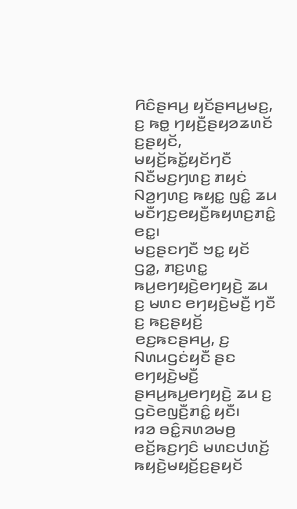ꤖꤢꤨꤔꤌꤣ꤬ ꤟꤢꤩꤔꤌꤣ꤬ꤗꤢ꤬, ꤢ꤬ ꤒꤥ꤭ ꤚꤟꤢꤪ꤬ꤔꤟꤤꤘꤛꤢꤩ ꤢ꤬ꤔꤟꤢꤩ, ꤗꤟꤢꤩ꤬ꤒꤢꤩ꤭ꤟꤢꤩꤚꤢꤪ ꤡꤢꤪꤗꤢ꤬ꤚꤛꤢ꤬ ꤊꤟꤢꤦ ꤡꤤ꤬ꤚꤛꤢ꤬ ꤒꤟꤢ꤭ ꤜꤢꤨ꤭ ꤘꤣ ꤗꤢꤪꤚꤢ꤬ꤕꤟꤢꤪ꤬ꤒꤟꤛꤢ꤬ꤊꤢꤨ꤭ ꤕꤢ꤭꤯
ꤗꤢ꤬ꤔꤢꤚꤢꤪ ꤠꤢ꤭ ꤟꤢꤩ ꤞꤤ꤭, ꤊꤢ꤬ꤛꤢ꤭ ꤒꤣ꤬ꤕꤚꤟꤢꤧ꤬ꤕꤚꤟꤢꤧ꤬ ꤘꤣ ꤢ꤬ ꤗꤛꤢ ꤕꤚꤟꤢꤧ꤬ꤗꤢꤪ꤬ ꤚꤢꤪ ꤢ꤬ ꤒꤢ꤬ꤔꤟꤢꤩ꤬ ꤕꤢ꤬ꤒꤢꤔꤌꤣ꤬, ꤢ꤬ ꤡꤛꤣꤞꤢꤦꤟꤢꤪ ꤔꤢ ꤕꤚꤟꤢꤧ꤬ꤗꤢꤪ꤬ ꤔꤌꤣ꤬ꤒꤣ꤬ꤕꤚꤟꤢꤧ꤬ ꤘꤣ ꤢ꤬ ꤞꤢꤧꤕꤜꤢꤪ꤬ꤊꤢꤨ꤭ ꤟꤢꤪ꤯
ꤙꤤ ꤋꤢꤨ꤭ꤏꤛꤤꤗꤥ꤬ ꤕꤢꤩ꤬ꤒꤢ꤬ꤚꤢꤨ ꤗꤛꤢꤓꤛꤢꤩ꤬ ꤒꤟꤢꤧ꤬ꤗꤟꤢꤩ꤬ꤢ꤬ꤔꤟꤢꤩ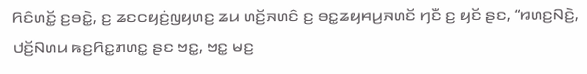ꤖꤢꤨꤛꤢꤩ꤭ ꤢ꤬ꤋꤢꤧ꤭, ꤢ꤬ ꤘꤢꤍꤟꤢꤦ꤬ꤜꤟꤛꤢ꤬ ꤘꤣ ꤛꤢꤩ꤬ꤏꤛꤢꤨ ꤢ꤬ ꤋꤢ꤭ꤘꤟꤌꤣ꤬ꤏꤛꤢꤩ ꤚꤢꤪ ꤢ꤬ ꤟꤢꤩ ꤔꤢ, “ꤙꤛꤢ꤬ꤡꤢꤧ꤬, ꤓꤢꤩ꤬ꤡꤛꤣ ꤒꤢ꤬ꤖꤢ꤭ꤊꤛꤢ꤭ ꤔꤢ ꤠꤢ꤭, ꤠꤢ꤭ ꤗꤢ꤬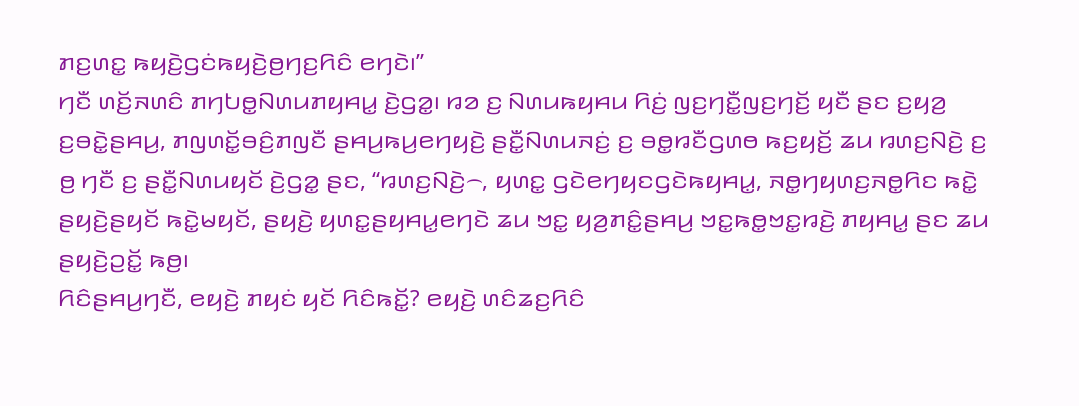ꤊꤢ꤬ꤛꤢ꤭ ꤒꤟꤢꤧ꤬ꤞꤢꤦꤒꤟꤢꤧ꤬ꤥ꤬ꤚꤢ꤬ꤖꤢꤨ ꤕꤚꤢꤧ꤯”
ꤚꤢꤪ ꤛꤢꤩ꤬ꤏꤛꤢꤨ ꤊꤚꤝꤥ꤭ꤡꤛꤣꤊꤟꤌꤣ꤭ ꤢꤧ꤬ꤞꤤ꤭꤯ ꤙꤤ ꤢ꤬ ꤡꤛꤣꤒꤟꤌꤣ ꤖꤢꤦ꤬ ꤜꤢ꤬ꤚꤢꤪ꤭ꤜꤢ꤬ꤚꤢꤩ꤬ ꤟꤢꤪ ꤔꤢ ꤢ꤬ꤟꤤ꤬ ꤢ꤬ꤋꤢꤧ꤭ꤔꤌꤣ꤬, ꤊꤜꤛꤢꤩ꤭ꤋꤢꤨ꤬ꤊꤜꤢꤪ ꤔꤌꤣ꤬ꤒꤣ꤬ꤕꤚꤟꤢꤧ꤬ ꤔꤢꤪ꤭ꤡꤛꤣꤏꤢꤦ꤬ ꤢ꤬ ꤋꤥ꤭ꤙꤢꤪꤞꤛꤥ ꤒꤢ꤬ꤟꤢꤩ꤬ ꤘꤣ ꤙꤛꤢ꤬ꤡꤢꤧ꤬ ꤢ꤬ ꤥ꤬ ꤚꤢꤪ ꤢ꤬ ꤔꤢꤪ꤭ꤡꤛꤣꤟꤢꤩ ꤢꤧ꤬ꤞꤤ꤭ ꤔꤢ, “ꤙꤛꤢ꤬ꤡꤢꤧ꤬꤮, ꤟꤛꤢ꤭ ꤞꤢꤧꤕꤚꤟꤢꤞꤢꤧꤒꤟꤌꤣ꤭, ꤏꤥ꤭ꤚꤟꤛꤢ꤬ꤏꤥ꤭ꤖꤢ ꤒꤢꤧ꤭ ꤔꤟꤢꤧ꤬ꤔꤟꤢꤩ ꤒꤢꤧ꤭ꤗꤟꤢꤩ, ꤔꤟꤢꤧ꤬ ꤟꤛꤢ꤭ꤔꤟꤌꤣ꤭ꤕꤚꤢꤧ ꤘꤣ ꤠꤢ꤭ ꤟꤤ꤬ꤊꤢꤨ꤭ꤔꤌꤣ꤬ ꤠꤢ꤭ꤒꤥ꤭ꤠꤢ꤭ꤙꤢꤧ꤬ ꤊꤟꤌꤣ꤭ ꤔꤢ ꤘꤣ ꤔꤟꤢꤧ꤬ꤑꤢꤩ꤭ ꤒꤥ꤬꤯
ꤖꤢꤨꤔꤌꤣ꤬ꤚꤢꤪ, ꤕꤟꤢꤧ꤬ ꤊꤟꤢꤦ ꤟꤢꤩ ꤖꤢꤨꤒꤢꤩ꤭? ꤕꤟꤢꤧ꤬ ꤛꤢꤨꤘꤢ꤬ꤖꤢꤨ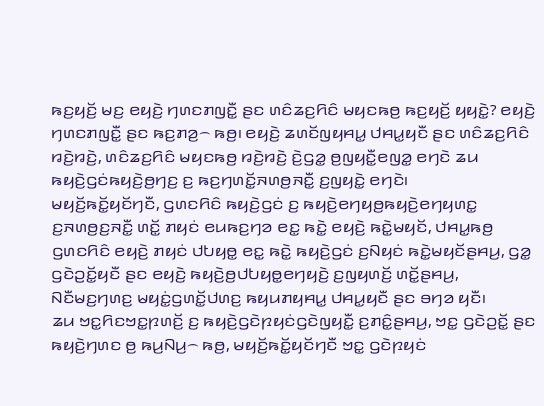ꤒꤢ꤬ꤟꤢꤩ꤬ ꤗꤢ꤬ ꤕꤟꤢꤧ꤬ ꤚꤛꤢꤊꤜꤢꤪ꤭ ꤔꤢ ꤛꤢꤨꤘꤢ꤬ꤖꤢꤨ ꤗꤟꤢꤒꤥ꤬ ꤒꤢ꤬ꤟꤢꤩ꤬ ꤟꤟꤢꤧ꤭? ꤕꤟꤢꤧ꤬ ꤚꤛꤢꤊꤜꤢꤪ꤭ ꤔꤢ ꤒꤢ꤬ꤊꤤ꤬꤮ ꤒꤥ꤬꤯ ꤕꤟꤢꤧ꤬ ꤘꤛꤢꤩꤜꤟꤌꤣ꤭ ꤓꤌꤣ꤭ꤟꤢꤪ ꤔꤢ ꤛꤢꤨꤘꤢ꤬ꤖꤢꤨ ꤙꤢꤧ꤬ꤙꤢꤧ꤬, ꤛꤢꤨꤘꤢ꤬ꤖꤢꤨ ꤗꤟꤢꤒꤥ꤬ ꤙꤢꤧ꤬ꤙꤢꤧ꤬ ꤢꤧ꤬ꤞꤤ꤭ ꤥ꤬ꤜꤟꤢꤪ꤭ꤕꤜꤤ꤭ ꤕꤚꤢꤧ ꤘꤣ ꤒꤟꤢꤧ꤬ꤞꤢꤦꤒꤟꤢꤧ꤬ꤥ꤬ꤚꤢ꤬ ꤢ꤬ ꤒꤢ꤬ꤚꤛꤢꤩ꤭ꤏꤛꤥ꤬ꤏꤢꤪ꤭ ꤢ꤬ꤜꤟꤢꤧ꤭ ꤕꤚꤢꤧ꤯
ꤗꤟꤢꤩ꤬ꤒꤢꤩ꤭ꤟꤢꤩꤚꤢꤪ, ꤞꤛꤢꤖꤢꤨ ꤒꤟꤢꤧ꤬ꤞꤢꤦ ꤢ꤬ ꤒꤟꤢꤧ꤬ꤕꤚꤟꤥ꤬ꤒꤟꤢꤧ꤬ꤕꤚꤟꤛꤢ꤭ ꤢ꤬ꤏꤛꤥ꤬ꤢ꤬ꤏꤢꤪ꤭ ꤛꤢꤩ꤭ ꤊꤟꤢꤦ ꤕꤣꤒꤢ꤬ꤚꤤ ꤕꤢ꤭ ꤒꤢꤧ꤭ ꤕꤟꤢꤧ꤬ ꤒꤢꤧ꤭ꤗꤟꤢꤩ, ꤓꤌꤣ꤭ꤒꤥ꤬ ꤞꤛꤢꤖꤢꤨ ꤕꤟꤢꤧ꤬ ꤊꤟꤢꤦ ꤓꤝꤟꤥ꤭ ꤕꤢ꤭ ꤒꤢꤧ꤭ ꤒꤟꤢꤧ꤬ꤞꤢꤦ ꤢ꤬ꤡꤟꤢꤦ ꤒꤢꤧ꤭ꤗꤟꤢꤩꤔꤌꤣ꤬, ꤞꤤ꤭ ꤞꤢꤧꤑꤢꤩ꤭ꤟꤢꤪ ꤔꤢ ꤕꤟꤢꤧ꤬ ꤒꤟꤢꤧ꤬ꤥ꤬ꤓꤝꤟꤥ꤭ꤕꤚꤟꤢꤧ꤬ ꤢ꤬ꤜꤟꤛꤢꤩ꤬ ꤛꤢꤩ꤭ꤔꤌꤣ꤬, ꤡꤢꤪꤗꤢ꤬ꤚꤛꤢ꤬ ꤗꤟꤢꤦ꤭ꤞꤛꤢꤩ꤭ꤓꤛꤢ꤬ ꤒꤟꤣꤊꤟꤌꤣ꤭ ꤓꤌꤣ꤭ꤟꤢꤪ ꤔꤢ ꤋꤚꤤ ꤟꤢꤪ꤯
ꤘꤣ ꤠꤢ꤭ꤖꤢꤠꤢ꤭ꤐꤛꤢꤩ꤬ ꤢ꤬ ꤒꤟꤢꤧ꤬ꤞꤢꤧꤐꤟꤢꤦꤞꤢꤧꤜꤟꤢꤪ꤭ ꤢ꤬ꤊꤢꤨ꤭ꤔꤌꤣ꤬, ꤠꤢ꤭ ꤞꤢꤧꤑꤢꤩ꤭ ꤔꤢ ꤒꤟꤢꤧ꤬ꤚꤛꤢ ꤥ꤬ ꤒꤣ꤬ꤡꤣ꤬꤮ ꤒꤥ꤬, ꤗꤟꤢꤩ꤬ꤒꤢꤩ꤭ꤟꤢꤩꤚꤢꤪ ꤠꤢ꤭ ꤞꤢꤧꤐꤟꤢꤦ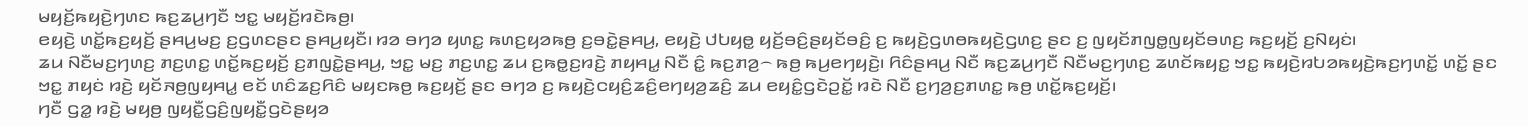ꤗꤟꤢꤩ꤬ꤒꤟꤢꤧ꤬ꤚꤛꤢ ꤒꤢ꤬ꤘꤣ꤬ꤚꤢꤪ ꤠꤢ꤭ ꤗꤟꤢꤩ꤬ꤙꤢꤧꤒꤥ꤬꤯
ꤕꤟꤢꤧ꤬ ꤛꤢꤩ꤭ꤒꤢ꤬ꤟꤢꤩ꤬ ꤔꤌꤣ꤬ꤗꤢ꤬ ꤢ꤬ꤞꤛꤢꤔꤢ ꤔꤌꤣ꤬ꤟꤢꤪ꤯ ꤙꤤ ꤋꤚꤤ ꤟꤛꤢ꤭ ꤒꤛꤢ꤬ꤟꤤꤒꤥ꤬ ꤢ꤬ꤋꤢꤧ꤭ꤔꤌꤣ꤬, ꤕꤟꤢꤧ꤬ ꤓꤝꤟꤥ꤭ ꤟꤢꤩ꤬ꤋꤢꤨ꤬ꤔꤟꤢꤩꤋꤢꤨ꤬ ꤢ꤬ ꤒꤟꤢꤧ꤬ꤞꤛꤥꤒꤟꤢꤧ꤬ꤞꤛꤢ꤬ ꤔꤢ ꤢ꤬ ꤜꤟꤢꤩꤊꤜꤥ꤭ꤜꤟꤢꤩꤋꤛꤢ꤬ ꤒꤢ꤬ꤟꤢꤩ꤬ ꤢ꤬ꤡꤟꤢꤦ꤯
ꤘꤣ ꤡꤢꤪꤗꤢ꤬ꤚꤛꤢ꤬ ꤊꤢ꤬ꤛꤢ꤭ ꤛꤢꤩ꤭ꤒꤢ꤬ꤟꤢꤩ꤬ ꤢ꤬ꤊꤜꤢꤧ꤭ꤔꤌꤣ꤬, ꤠꤢ꤭ ꤗꤢ꤬ ꤊꤢ꤬ꤛꤢ꤭ ꤘꤣ ꤢ꤬ꤒꤥ꤭ꤢ꤬ꤙꤢꤧ꤬ ꤊꤟꤌꤣ꤭ ꤡꤢꤪ ꤢꤨ꤭ ꤒꤢ꤬ꤊꤤ꤬꤮ ꤒꤥ꤬ ꤒꤣ꤬ꤕꤚꤟꤢꤧ꤬꤯ ꤖꤢꤨꤔꤌꤣ꤬ ꤡꤢꤪ ꤒꤢ꤬ꤘꤣ꤬ꤚꤢꤪ ꤡꤢꤪꤗꤢ꤬ꤚꤛꤢ꤬ ꤘꤛꤢꤩꤒꤟꤢ꤭ ꤠꤢ꤭ ꤒꤟꤢꤧ꤬ꤙꤝꤤꤒꤟꤢꤧ꤬ꤒꤢ꤬ꤚꤛꤢꤩ꤭ ꤛꤢꤩ꤭ ꤔꤢ ꤠꤢ꤭ ꤊꤟꤢꤦ ꤙꤢꤧ꤬ ꤟꤢꤩꤏꤥ꤬ꤜꤟꤌꤣ꤭ ꤕꤢꤩ ꤛꤢꤨꤘꤢ꤬ꤖꤢꤨ ꤗꤟꤢꤒꤥ꤬ ꤒꤢ꤬ꤟꤢꤩ꤬ ꤔꤢ ꤋꤚꤤ ꤢ꤬ ꤒꤟꤢꤧ꤬ꤍꤟꤢꤨ꤬ꤘꤢꤨ꤬ꤕꤚꤟꤤ꤬ꤘꤢꤨ꤬ ꤘꤣ ꤕꤟꤢꤨ꤭ꤞꤢꤧꤑꤢꤩ꤭ ꤙꤢꤧ ꤡꤢꤪ ꤢ꤬ꤚꤤ꤬ꤢ꤬ꤊꤛꤢ꤭ ꤒꤥ꤬ ꤛꤢꤩ꤭ꤒꤢ꤬ꤟꤢꤩ꤬꤯
ꤚꤢꤪ ꤞꤤ꤭ ꤙꤢꤧ꤬ ꤗꤟꤥ꤬ ꤜꤟꤢꤪ꤭ꤞꤢꤨ꤬ꤜꤟꤢꤪ꤭ꤞꤢꤧꤔꤟꤤ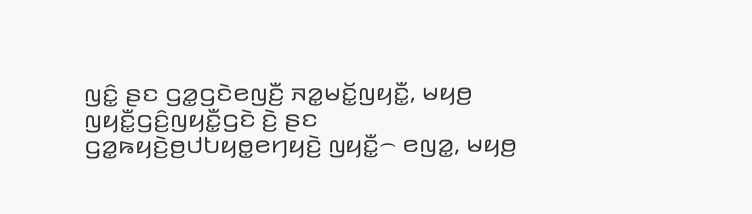ꤜꤢꤨ꤭ ꤔꤢ ꤞꤤ꤭ꤞꤢꤧꤕꤜꤢꤪ꤬ ꤏꤤ꤭ꤗꤢꤩ꤭ꤜꤟꤢꤪ꤭, ꤗꤟꤥ꤬ ꤜꤟꤢꤪ꤭ꤞꤢꤨ꤬ꤜꤟꤢꤪ꤭ꤞꤢꤧ ꤢꤧ꤬ ꤔꤢ ꤞꤤ꤭ꤒꤟꤢꤧ꤬ꤥ꤬ꤓꤝꤟꤥ꤭ꤕꤚꤟꤢꤧ꤬ ꤜꤟꤢꤪ꤭꤮ ꤕꤜꤤ꤭, ꤗꤟꤥ꤬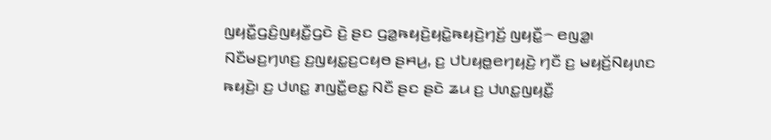ꤜꤟꤢꤪ꤭ꤞꤢꤨ꤬ꤜꤟꤢꤪ꤭ꤞꤢꤧ ꤢꤧ꤬ ꤔꤢ ꤞꤤ꤭ꤒꤟꤢꤧ꤬ꤟꤢꤧ꤭ꤒꤟꤢꤧ꤬ꤚꤢꤩ꤬ ꤜꤟꤢꤪ꤭꤮ ꤕꤜꤤ꤭꤯
ꤡꤢꤪꤗꤢ꤬ꤚꤛꤢ꤬ ꤢ꤬ꤜꤟꤢ꤭ꤢ꤬ꤍꤟꤥ ꤔꤌꤣ꤬, ꤢ꤬ ꤓꤝꤟꤥ꤭ꤕꤚꤟꤢꤧ꤬ ꤚꤢꤪ ꤢ꤬ ꤗꤟꤢꤩ꤬ꤡꤟꤛꤢ ꤒꤟꤢꤧ꤬꤯ ꤢ꤬ ꤓꤛꤢ꤭ ꤊꤜꤢꤪ꤭ꤕꤢ꤭ ꤡꤢꤪ ꤔꤢ ꤔꤢꤧ ꤘꤣ ꤢ꤬ ꤓꤛꤢ꤭ꤜꤟꤢꤪ꤭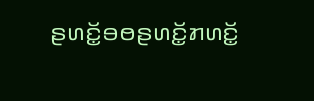ꤔꤛꤢꤩ꤭ꤋꤥꤔꤛꤢꤩ꤭ꤊꤛꤢꤩ꤭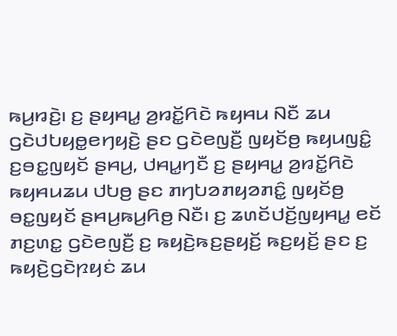ꤒꤣ꤬ꤙꤢꤧ꤬꤯ ꤢ꤬ ꤔꤟꤌꤣ꤭ ꤤ꤬ꤙꤢꤩ꤭ꤖꤢꤧ ꤒꤟꤌꤣ ꤡꤢꤪ ꤘꤣ ꤞꤢꤧꤓꤝꤟꤥ꤭ꤕꤚꤟꤢꤧ꤬ ꤔꤢ ꤞꤢꤧꤕꤜꤢꤪ꤬ ꤜꤟꤢꤩꤥ꤬ ꤒꤟꤣꤜꤢꤨ꤭ ꤢ꤬ꤋꤢ꤭ꤜꤟꤢꤩ ꤔꤌꤣ꤬, ꤓꤌꤣ꤭ꤚꤢꤪ ꤢ꤬ ꤔꤟꤌꤣ꤭ ꤤ꤬ꤙꤢꤩ꤭ꤖꤢꤧ ꤒꤟꤌꤣꤘꤣ ꤓꤝꤥ꤬ ꤔꤢ ꤊꤚꤝꤤꤊꤟꤤꤊꤢꤨ꤭ ꤜꤟꤢꤩꤥ꤬ ꤋꤢ꤭ꤜꤟꤢꤩ ꤔꤌꤣ꤬ꤒꤣ꤬ꤖꤥ꤬ ꤡꤢꤪ꤯ ꤢ꤬ ꤘꤛꤢꤩꤓꤢꤩ꤬ꤜꤟꤌꤣ꤭ ꤕꤢꤩ ꤊꤢ꤬ꤛꤢ꤭ ꤞꤢꤧꤕꤜꤢꤪ꤬ ꤢ꤬ ꤒꤟꤢꤧ꤬ꤒꤢ꤬ꤔꤟꤢꤩ꤬ ꤒꤢ꤬ꤟꤢꤩ꤬ ꤔꤢ ꤢ꤬ ꤒꤟꤢꤧ꤬ꤞꤢꤧꤐꤟꤢꤦ ꤘꤣ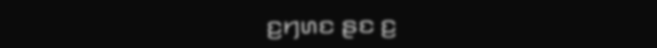ꤢ꤬ꤚꤛꤢ ꤔꤢ ꤢ꤬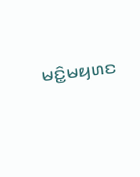ꤗꤢꤨ꤭ꤗꤟꤛꤢ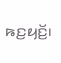ꤒꤢ꤬ꤟꤢꤩ꤬꤯